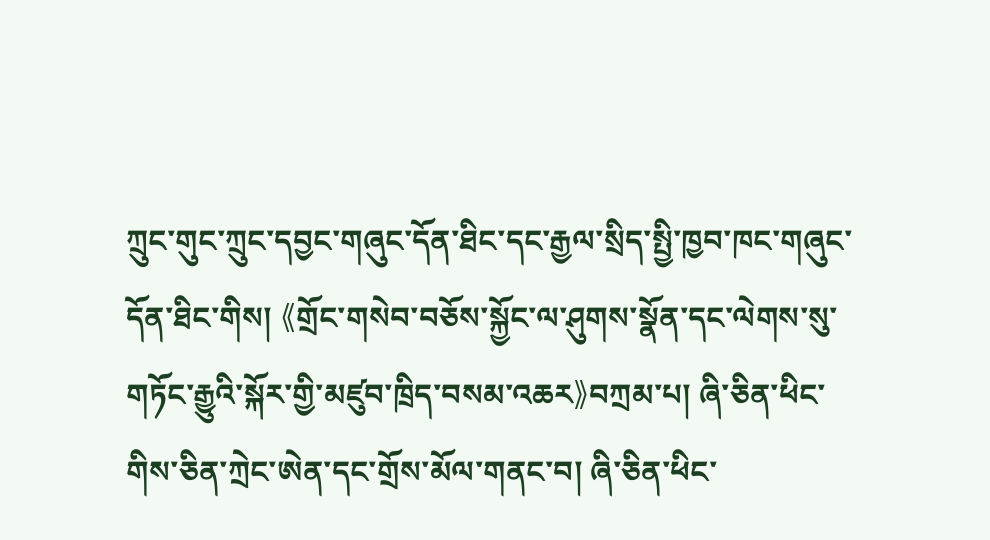ཀྲུང་གུང་ཀྲུང་དབྱང་གཞུང་དོན་ཐིང་དང་རྒྱལ་སྲིད་སྤྱི་ཁྱབ་ཁང་གཞུང་དོན་ཐིང་གིས། 《གྲོང་གསེབ་བཅོས་སྐྱོང་ལ་ཤུགས་སྣོན་དང་ལེགས་སུ་གཏོང་རྒྱུའི་སྐོར་གྱི་མཛུབ་ཁྲིད་བསམ་འཆར》བཀྲམ་པ། ཞི་ཅིན་ཕིང་གིས་ཅིན་ཀྲེང་ཨེན་དང་གྲོས་མོལ་གནང་བ། ཞི་ཅིན་ཕིང་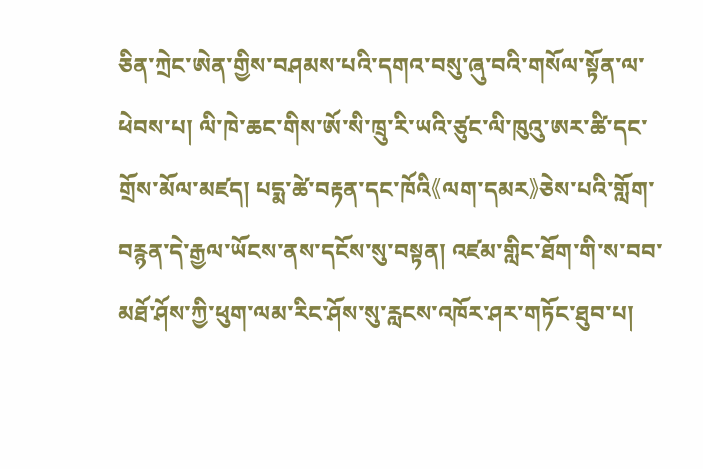ཅིན་ཀྲེང་ཨེན་གྱིས་བཤམས་པའི་དགའ་བསུ་ཞུ་བའི་གསོལ་སྟོན་ལ་ཕེབས་པ། ལི་ཁེ་ཆང་གིས་ཨོ་སི་ཁྲུ་རི་ཡའི་ཙུང་ལི་ཁུའུ་ཨར་ཚི་དང་གྲོས་མོལ་མཛད། པདྨ་ཚེ་བརྟན་དང་ཁོའི《ལག་དམར》ཅེས་པའི་གློག་བརྙན་དེ་རྒྱལ་ཡོངས་ནས་དངོས་སུ་བསྟན། འཛམ་གླིང་ཐོག་གི་ས་བབ་མཐོ་ཤོས་ཀྱི་ཕུག་ལམ་རིང་ཤོས་སུ་རླངས་འཁོར་ཤར་གཏོང་ཐུབ་པ།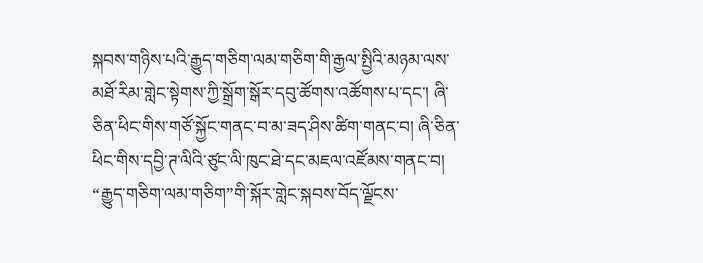སྐབས་གཉིས་པའི་རྒྱུད་གཅིག་ལམ་གཅིག་གི་རྒྱལ་སྤྱིའི་མཉམ་ལས་མཐོ་རིམ་གླེང་སྟེགས་ཀྱི་སྒྲོག་སྒོར་དབུ་ཚོགས་འཚོགས་པ་དང་། ཞི་ཅིན་ཕིང་གིས་གཙོ་སྐྱོང་གནང་བ་མ་ཟད་ཤིས་ཚིག་གནང་བ། ཞི་ཅིན་ཕིང་གིས་དབྱི་ཊ་ལིའི་ཙུང་ལི་ཁུང་ཐེ་དང་མཇལ་འཛོམས་གནང་བ། “རྒྱུད་གཅིག་ལམ་གཅིག”གི་སྐོར་གླེང་སྐབས་བོད་ལྗོངས་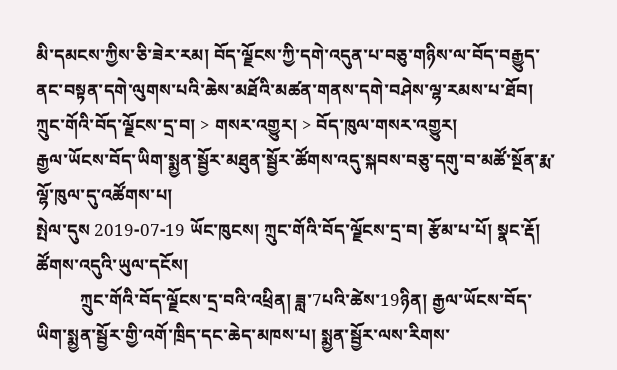མི་དམངས་ཀྱིས་ཅི་ཟེར་རམ། བོད་ལྗོངས་ཀྱི་དགེ་འདུན་པ་བཅུ་གཉིས་ལ་བོད་བརྒྱུད་ནང་བསྟན་དགེ་ལུགས་པའི་ཆེས་མཐོའི་མཚན་གནས་དགེ་བཤེས་ལྷ་རམས་པ་ཐོབ།
ཀྲུང་གོའི་བོད་ལྗོངས་དྲ་བ། > གསར་འགྱུར། > བོད་ཁུལ་གསར་འགྱུར།
རྒྱལ་ཡོངས་བོད་ཡིག་སྨྱན་སྦྱོར་མཐུན་སྦྱོར་ཚོགས་འདུ་སྐབས་བཅུ་དགུ་བ་མཚོ་སྔོན་རྨ་ལྷོ་ཁུལ་དུ་འཚོགས་པ།
སྤེལ་དུས 2019-07-19 ཡོང་ཁུངས། ཀྲུང་གོའི་བོད་ལྗོངས་དྲ་བ། རྩོམ་པ་པོ། སྣང་རྡོ།
ཚོགས་འདུའི་ཡུལ་དངོས།
          ཀྲུང་གོའི་བོད་ལྗོངས་དྲ་བའི་འཕྲིན། ཟླ་7པའི་ཚེས་19ཉིན། རྒྱལ་ཡོངས་བོད་ཡིག་སྨྱན་སྦྱོར་གྱི་འགོ་ཁྲིད་དང་ཆེད་མཁས་པ། སྨྱན་སྦྱོར་ལས་རིགས་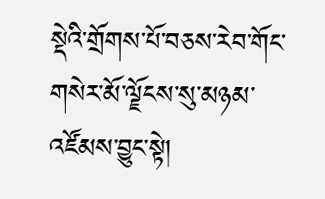སྡེའི་གྲོགས་པོ་བཅས་རེབ་གོང་གསེར་མོ་ལྗོངས་སུ་མཉམ་འཛོམས་བྱུང་སྟེ།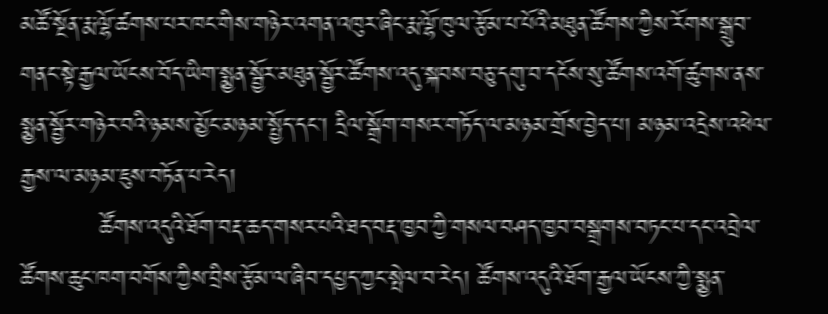མཚོ་སྔོན་རྨ་ལྷོ་ཚགས་པར་ཁང་གིས་གཉེར་འགན་འཁུར་ཞིང་རྨ་ལྷོ་ཁུལ་རྩོམ་པ་པོའི་མཐུན་ཚོགས་ཀྱིས་རོགས་སྒྲུབ་གནང་སྟེ་རྒྱལ་ཡོངས་བོད་ཡིག་སྨྱན་སྦྱོར་མཐུན་སྦྱོར་ཚོགས་འདུ་སྐབས་བཅུ་དགུ་བ་དངོས་སུ་ཚོགས་འགོ་ཚུགས་ནས་སྨྱན་སྦྱོར་གཉེར་བའི་ཉམས་མྱོང་མཉམ་སྤྱོད་དང་། དྲིལ་སྒྲོག་གསར་གཏོད་ལ་མཉམ་གྲོས་བྱེད་པ། མཉམ་འདྲེས་འཕེལ་རྒྱས་ལ་མཉམ་ཇུས་བཏོན་པ་རེད།
          ཚོགས་འདུའི་ཐོག་བརྡ་ཆད་གསར་པའི་ཐད་བརྡ་ཁྱབ་ཀྱི་གསལ་བཤད་ཁྱབ་བསྒྲགས་བཏང་པ་དང་འབྲེལ་ཚོགས་ཆུང་ཁག་བགོས་ཀྱིས་བྲིས་རྩོམ་ལ་ཞིབ་དཔྱད་ཀྱང་སྤེལ་བ་རེད། ཚོགས་འདུའི་ཐོག་རྒྱལ་ཡོངས་ཀྱི་སྨྱན་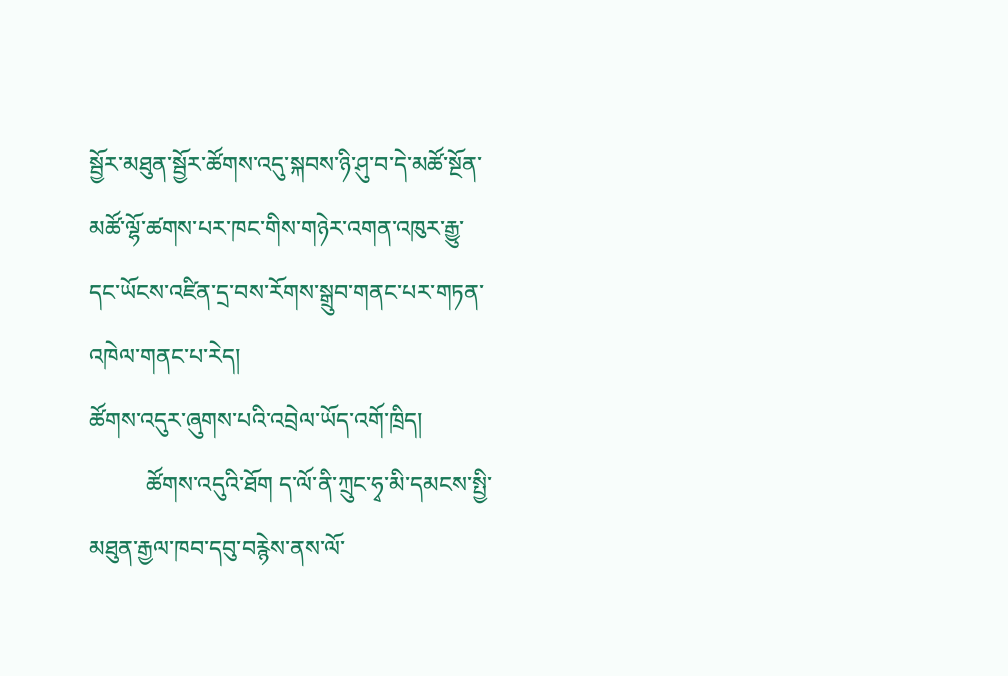སྦྱོར་མཐུན་སྦྱོར་ཚོགས་འདུ་སྐབས་ཉི་ཤུ་བ་དེ་མཚོ་སྔོན་མཚོ་ལྷོ་ཚགས་པར་ཁང་གིས་གཉེར་འགན་འཁུར་རྒྱུ་དང་ཡོངས་འཛིན་དྲ་བས་རོགས་སྒྲུབ་གནང་པར་གཏན་འཁེལ་གནང་པ་རེད།
ཚོགས་འདུར་ཞུགས་པའི་འབྲེལ་ཡོད་འགོ་ཁྲིད།
          ཚོགས་འདུའི་ཐོག ད་ལོ་ནི་ཀྲུང་ཧྭ་མི་དམངས་སྤྱི་མཐུན་རྒྱལ་ཁབ་དབུ་བརྙེས་ནས་ལོ་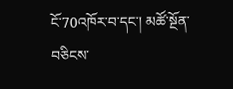ངོ་70འཁོར་བ་དང་། མཚོ་སྔོན་བཅིངས་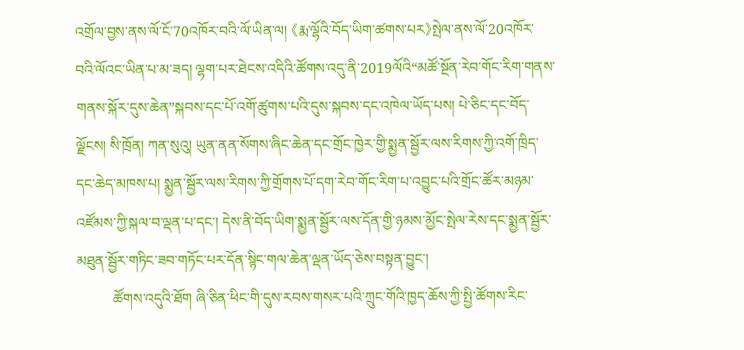འགྲོལ་བྱས་ནས་ལོ་ངོ་70འཁོར་བའི་ལོ་ཡིན་ལ། 《རྨ་ལྷོའི་བོད་ཡིག་ཚགས་པར》སྤེལ་ནས་ལོ་20འཁོར་བའི་ལོའང་ཡིན་པ་མ་ཟད། ལྷག་པར་ཐེངས་འདིའི་ཚོགས་འདུ་ནི་2019ལོའི“མཚོ་སྔོན་རེབ་གོང་རིག་གནས་གནས་སྐོར་དུས་ཆེན”སྐབས་དང་པོ་འགོ་ཚུགས་པའི་དུས་སྐབས་དང་འཁེལ་ཡོད་པས། པེ་ཅིང་དང་བོད་ལྗོངས། སི་ཁྲོན། ཀན་སུའུ། ཡུན་ནན་སོགས་ཞིང་ཆེན་དང་གྲོང་ཁྱེར་གྱི་སྨྱན་སྦྱོར་ལས་རིགས་ཀྱི་འགོ་ཁྲིད་དང་ཆེད་མཁས་པ། སྨྱན་སྦྱོར་ལས་རིགས་ཀྱི་གྲོགས་པོ་དག་རེབ་གོང་རིག་པ་འབྱུང་པའི་གྲོང་ཚོར་མཉམ་འཛོམས་ཀྱི་སྐལ་བ་ལྡན་པ་དང་། དེས་ནི་བོད་ཡིག་སྨྱན་སྦྱོར་ལས་དོན་གྱི་ཉམས་མྱོང་སྤེལ་རེས་དང་སྨྱན་སྦྱོར་མཐུན་སྦྱོར་གཏིང་ཟབ་གཏོང་པར་དོན་སྙིང་གལ་ཆེན་ལྡན་ཡོད་ཅེས་བསྟན་བྱུང་།
          ཚོགས་འདུའི་ཐོག ཞི་ཅིན་ཕིང་གི་དུས་རབས་གསར་པའི་ཀྲུང་གོའི་ཁྱད་ཆོས་ཀྱི་སྤྱི་ཚོགས་རིང་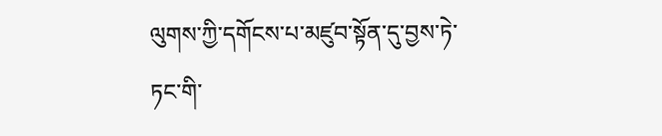ལུགས་ཀྱི་དགོངས་པ་མཛུབ་སྟོན་དུ་བྱས་ཏེ་ཏང་གི་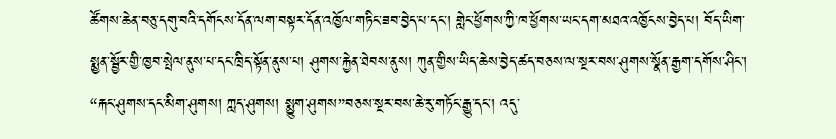ཚོགས་ཆེན་བཅུ་དགུ་བའི་དགོངས་དོན་ལག་བསྟར་དོན་འཁྱོལ་གཏིང་ཟབ་བྱེད་པ་དང་། གླེང་ཕྱོགས་ཀྱི་ཁ་ཕྱོགས་ཡང་དག་མཐའ་འཁྱོངས་བྱེད་པ། བོད་ཡིག་སྨྱན་སྦྱོར་གྱི་ཁྱབ་སྤེལ་ནུས་པ་དང་ཁྲིད་སྟོན་ནུས་པ། ཤུགས་རྐྱེན་ཐེབས་ནུས། ཀུན་གྱིས་ཡིད་ཆེས་བྱེད་ཚད་བཅས་ལ་སྔར་བས་ཤུགས་སྣོན་རྒྱག་དགོས་ཤིང་། “རྐང་ཤུགས་དང་མིག་ཤུགས། ཀླད་ཤུགས། སྨྱུག་ཤུགས”བཅས་སྔར་བས་ཆེ་རུ་གཏོང་རྒྱུ་དང་། འདུ་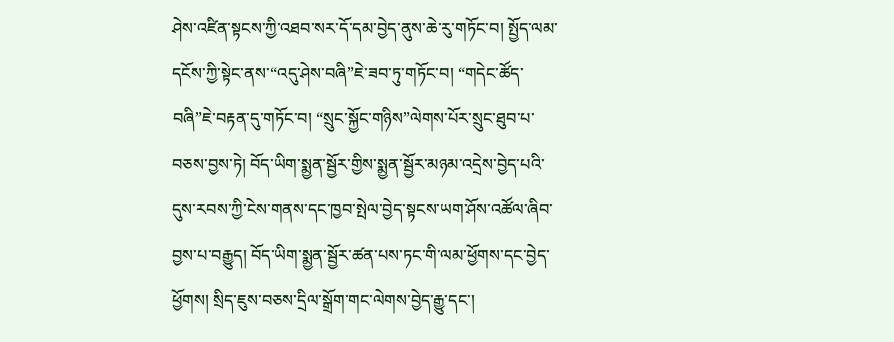ཤེས་འཛིན་སྟངས་ཀྱི་འཐབ་སར་དོ་དམ་བྱེད་ནུས་ཆེ་རུ་གཏོང་བ། སྤྱོད་ལམ་དངོས་ཀྱི་སྟེང་ནས་“འདུ་ཤེས་བཞི”ཇེ་ཟབ་ཏུ་གཏོང་བ། “གདེང་ཚོད་བཞི”ཇེ་བརྟན་དུ་གཏོང་བ། “སྲུང་སྐྱོང་གཉིས”ལེགས་པོར་སྲུང་ཐུབ་པ་བཅས་བྱས་ཏེ། བོད་ཡིག་སྨྱན་སྦྱོར་གྱིས་སྨྱན་སྦྱོར་མཉམ་འདྲེས་བྱེད་པའི་དུས་རབས་ཀྱི་ངེས་གནས་དང་ཁྱབ་སྤེལ་བྱེད་སྟངས་ཡག་ཤོས་འཚོལ་ཞིབ་བྱས་པ་བརྒྱུད། བོད་ཡིག་སྨྱན་སྦྱོར་ཚན་པས་ཏང་གི་ལམ་ཕྱོགས་དང་བྱེད་ཕྱོགས། སྲིད་ཇུས་བཅས་དྲིལ་སྒྲོག་གང་ལེགས་བྱེད་རྒྱུ་དང་།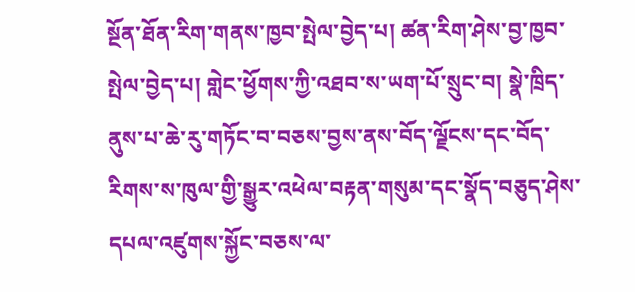སྔོན་ཐོན་རིག་གནས་ཁྱབ་སྤེལ་བྱེད་པ། ཚན་རིག་ཤེས་བྱ་ཁྱབ་སྤེལ་བྱེད་པ། གླེང་ཕྱོགས་ཀྱི་འཐབ་ས་ཡག་པོ་སྲུང་བ། སྣེ་ཁྲིད་ནུས་པ་ཆེ་རུ་གཏོང་བ་བཅས་བྱས་ནས་བོད་ལྗོངས་དང་བོད་རིགས་ས་ཁུལ་གྱི་སྒྱུར་འཕེལ་བརྟན་གསུམ་དང་སྣོད་བཅུད་ཤེས་དཔལ་འཛུགས་སྐྱོང་བཅས་ལ་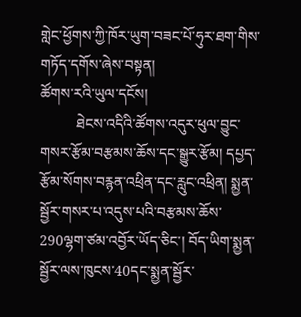གླེང་ཕྱོགས་ཀྱི་ཁོར་ཡུག་བཟང་པོ་ཧུར་ཐག་གིས་གཏོད་དགོས་ཞེས་བསྟན།
ཚོགས་རའི་ཡུལ་དངོས།
          ཐེངས་འདིའི་ཚོགས་འདུར་ཕུལ་བྱུང་གསར་རྩོམ་བརྩམས་ཆོས་དང་སྒྱུར་རྩོམ། དཔྱད་རྩོམ་སོགས་བརྙན་འཕྲིན་དང་རླུང་འཕྲིན། སྨྱན་སྦྱོར་གསར་པ་འདུས་པའི་བརྩམས་ཆོས་290ལྷག་ཙམ་འབྱོར་ཡོད་ཅིང་། བོད་ཡིག་སྨྱན་སྦྱོར་ལས་ཁུངས་40དང་སྨྱན་སྦྱོར་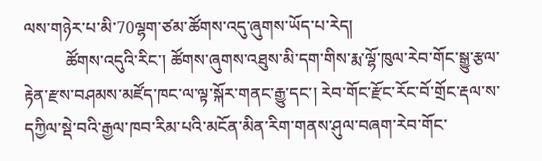ལས་གཉེར་པ་མི་70ལྷག་ཙམ་ཚོགས་འདུ་ཞུགས་ཡོད་པ་རེད།
          ཚོགས་འདུའི་རིང་། ཚོགས་ཞུགས་འཐུས་མི་དག་གིས་རྨ་ལྷོ་ཁུལ་རེབ་གོང་སྒྱུ་རྩལ་རྟེན་རྫས་བཤམས་མཛོད་ཁང་ལ་ལྟ་སྐོར་གནང་རྒྱུ་དང་། རེབ་གོང་རྫོང་རོང་བོ་གྲོང་རྡལ་ས་དཀྱིལ་སྡེ་བའི་རྒྱལ་ཁབ་རིམ་པའི་མངོན་མིན་རིག་གནས་ཤུལ་བཞག་རེབ་གོང་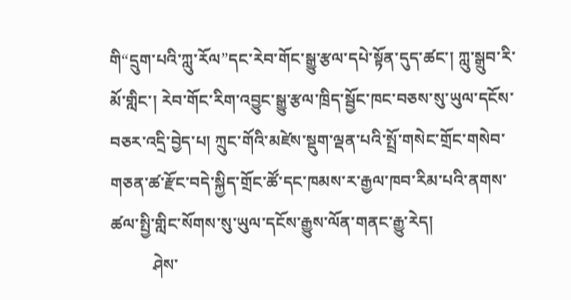གི“དྲུག་པའི་ཀླུ་རོལ”དང་རེབ་གོང་སྒྱུ་རྩལ་དཔེ་སྟོན་དུད་ཚང་། ཀླུ་སྒྲུབ་རི་མོ་གླིང་། རེབ་གོང་རིག་འབྱུང་སྒྱུ་རྩལ་ཁྲིད་སྦྱོང་ཁང་བཅས་སུ་ཡུལ་དངོས་བཅར་འདྲི་བྱེད་པ། ཀྲུང་གོའི་མཛེས་སྡུག་ལྡན་པའི་སྤྲོ་གསེང་གྲོང་གསེབ་གཅན་ཚ་རྫོང་བདེ་སྐྱིད་གྲོང་ཚོ་དང་ཁམས་ར་རྒྱལ་ཁབ་རིམ་པའི་ནགས་ཚལ་སྤྱི་གླིང་སོགས་སུ་ཡུལ་དངོས་རྒྱུས་ལོན་གནང་རྒྱུ་རེད།
          ཤེས་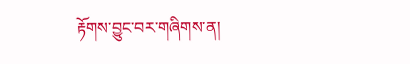རྟོགས་བྱུང་བར་གཞིགས་ན།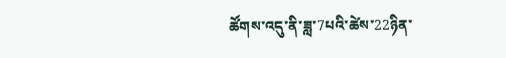ཚོགས་འདུ་ནི་ཟླ་7པའི་ཚེས་22ཉིན་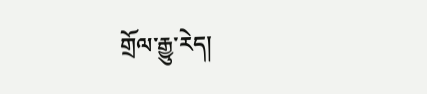གྲོལ་རྒྱུ་རེད།